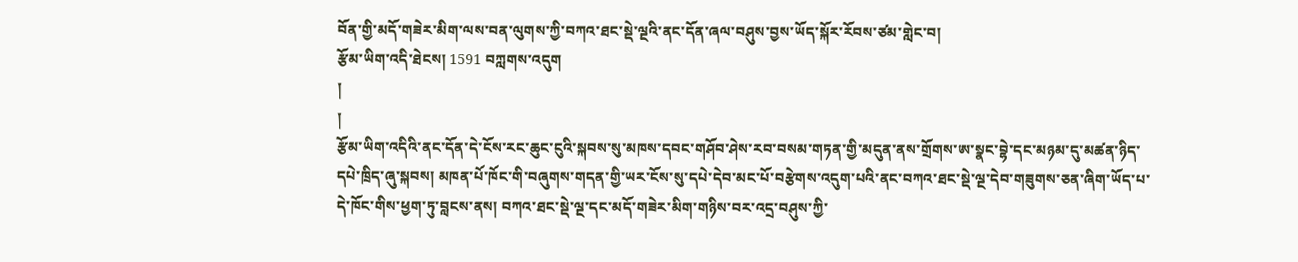བོན་གྱི་མདོ་གཟེར་མིག་ལས་བན་ལུགས་ཀྱི་བཀའ་ཐང་སྡེ་ལྔའི་ནང་དོན་ཞལ་བཤུས་བྱས་ཡོད་སྐོར་རོབས་ཙམ་གླེང་བ།
རྩོམ་ཡིག་འདི་ཐེངས། 1591 བཀླགས་འདུག
།
།
རྩོམ་ཡིག་འདིའི་ནང་དོན་དེ་ངོས་རང་ཆུང་ངུའི་སྐབས་སུ་མཁས་དབང་གཤོབ་ཤེས་རབ་བསམ་གཏན་གྱི་མདུན་ནས་གྲོགས་ཨ་སྣང་བྷེ་དང་མཉམ་དུ་མཚན་ཉིད་དཔེ་ཁྲིད་ཞུ་སྐབས། མཁན་པོ་ཁོང་གི་བཞུགས་གདན་གྱི་ཡར་ངོས་སུ་དཔེ་དེབ་མང་པོ་བརྩེགས་འདུག་པའི་ནང་བཀའ་ཐང་སྡེ་ལྔ་དེབ་གཟུགས་ཅན་ཞིག་ཡོད་པ་དེ་ཁོང་གིས་ཕྱག་ཏུ་བླངས་ནས། བཀའ་ཐང་སྡེ་ལྔ་དང་མདོ་གཟེར་མིག་གཉིས་བར་འདྲ་བཤུས་ཀྱི་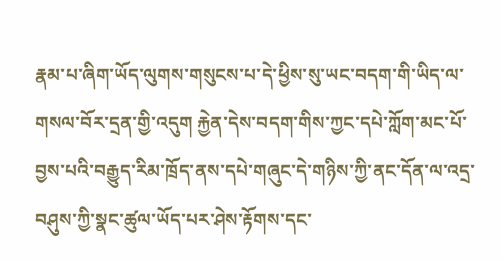རྣམ་པ་ཞིག་ཡོད་ལུགས་གསུངས་པ་དེ་ཕྱིས་སུ་ཡང་བདག་གི་ཡིད་ལ་གསལ་བོར་དྲན་གྱི་འདུག རྐྱེན་དེས་བདག་གིས་ཀྱང་དཔེ་ཀློག་མང་པོ་བྱས་པའི་བརྒྱུད་རིམ་ཁྲོད་ནས་དཔེ་གཞུང་དེ་གཉིས་ཀྱི་ནང་དོན་ལ་འདྲ་བཤུས་ཀྱི་སྣང་ཚུལ་ཡོད་པར་ཤེས་རྟོགས་དང་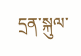དྲན་སྐུལ་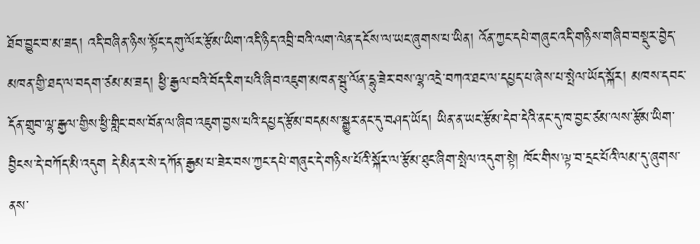ཐོབ་བྱུང་བ་མ་ཟད། འདི་བཞིན་ཉིས་སྟོང་དགུ་ལོར་རྩོམ་ཡིག་འདི་ཉིད་འབྲི་བའི་ལག་ལེན་དངོས་ལ་ཡང་ཞུགས་པ་ཡིན། འོན་ཀྱང་དཔེ་གཞུང་འདི་གཉིས་གཞིབ་བསྡུར་བྱེད་མཁན་གྱི་ཐད་ལ་བདག་ཙམ་མ་ཟད། ཕྱི་རྒྱལ་བའི་བོད་རིག་པའི་ཞིབ་འཇུག་མཁན་སྦུ་ལོན་དྷུ་ཟེར་བས་ལྷ་འདྲེ་བཀའ་ཐང་ལ་དཔྱད་པ་ཞེས་པ་སྤེལ་ཡོད་སྐོར། མཁས་དབང་དོན་གྲུབ་ལྷ་རྒྱལ་གྱིས་ཕྱི་གླིང་བས་བོན་ལ་ཞིབ་འཇུག་བྱས་པའི་དཔྱད་རྩོམ་བདམས་སྒྱུར་ནང་དུ་བཤད་ཡོད། ཡིན་ན་ཡང་རྩོམ་དེབ་དེའི་ནང་དུ་ཁ་བྱང་ཙམ་ལས་རྩོམ་ཡིག་བྱིངས་དེ་བཀོད་མི་འདུག དེ་མིན་ར་སེ་དཀོན་རྒྱམ་པ་ཟེར་བས་ཀྱང་དཔེ་གཞུང་དེ་གཉིས་པོའི་སྐོར་ལ་རྩོམ་ཐུང་ཞིག་སྤེལ་འདུག་སྟེ། ཁོང་གིས་ལྟ་བ་དྲང་པོའི་ལམ་དུ་ཞུགས་ནས་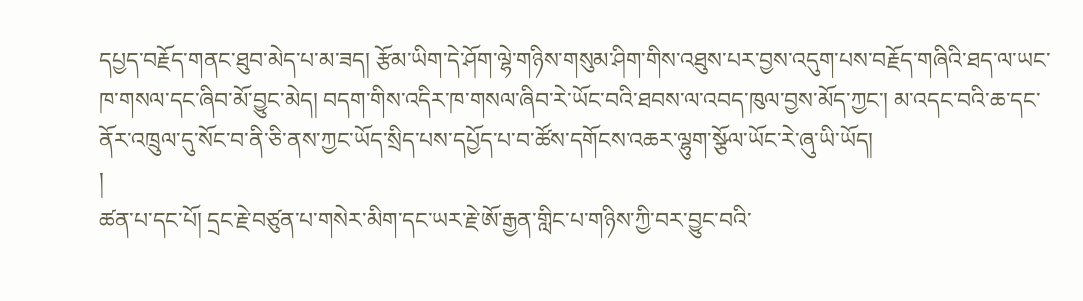དཔྱད་བརྗོད་གནང་ཐུབ་མེད་པ་མ་ཟད། རྩོམ་ཡིག་དེ་ཤོག་ལྷེ་གཉིས་གསུམ་ཤིག་གིས་འཐུས་པར་བྱས་འདུག་པས་བརྗོད་གཞིའི་ཐད་ལ་ཡང་ཁ་གསལ་དང་ཞིབ་མོ་བྱུང་མེད། བདག་གིས་འདིར་ཁ་གསལ་ཞིབ་རེ་ཡོང་བའི་ཐབས་ལ་འབད་ཁུལ་བྱས་མོད་ཀྱང་། མ་འདང་བའི་ཆ་དང་ནོར་འཁྲུལ་དུ་སོང་བ་ནི་ཅི་ནས་ཀྱང་ཡོད་སྲིད་པས་དཔྱོད་པ་བ་ཚོས་དགོངས་འཆར་ལྷུག་སྩོལ་ཡོང་རེ་ཞུ་ཡི་ཡོད།
།
ཚན་པ་དང་པོ། དྲང་རྗེ་བཙུན་པ་གསེར་མིག་དང་ཡར་རྗེ་ཨོ་རྒྱན་གླིང་པ་གཉིས་ཀྱི་བར་བྱུང་བའི་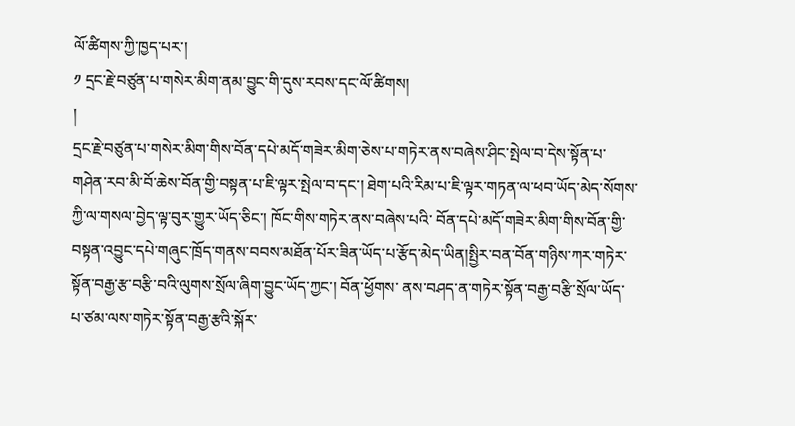ལོ་ཚིགས་ཀྱི་ཁྱད་པར་།
༡ དྲང་རྗེ་བཙུན་པ་གསེར་མིག་ནམ་བྱུང་གི་དུས་རབས་དང་ལོ་ཚིགས།
།
དྲང་རྗེ་བཙུན་པ་གསེར་མིག་གིས་བོན་དཔེ་མདོ་གཟེར་མིག་ཅེས་པ་གཏེར་ནས་བཞེས་ཤིང་སྤེལ་བ་དེས་སྟོན་པ་གཤེན་རབ་མི་བོ་ཆེས་བོན་གྱི་བསྟན་པ་ཇི་ལྟར་སྤེལ་བ་དང་། ཐེག་པའི་རིམ་པ་ཇི་ལྟར་གཏན་ལ་ཕབ་ཡོད་མེད་སོགས་ཀྱི་ལ་གསལ་བྱེད་ལྟ་བུར་གྱུར་ཡོད་ཅིང་། ཁོང་གིས་གཏེར་ནས་བཞེས་པའི་ བོན་དཔེ་མདོ་གཟེར་མིག་གིས་བོན་གྱི་བསྟན་འབྱུང་དཔེ་གཞུང་ཁྲོད་གནས་བབས་མཐོན་པོར་ཟིན་ཡོད་པ་རྩོད་མེད་ཡིན།སྤྱིར་བན་བོན་གཉིས་ཀར་གཏེར་སྟོན་བརྒྱ་རྩ་བརྩི་བའི་ལུགས་སྲོལ་ཞིག་བྱུང་ཡོད་ཀྱང་། བོན་ཕྱོགས་ ནས་བཤད་ན་གཏེར་སྟོན་བརྒྱ་བརྩི་སྲོལ་ཡོད་པ་ཙམ་ལས་གཏེར་སྟོན་བརྒྱ་རྩའི་སྐོར་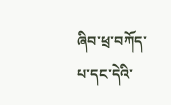ཞིབ་ཕྲ་བཀོད་པ་དང་དེའི་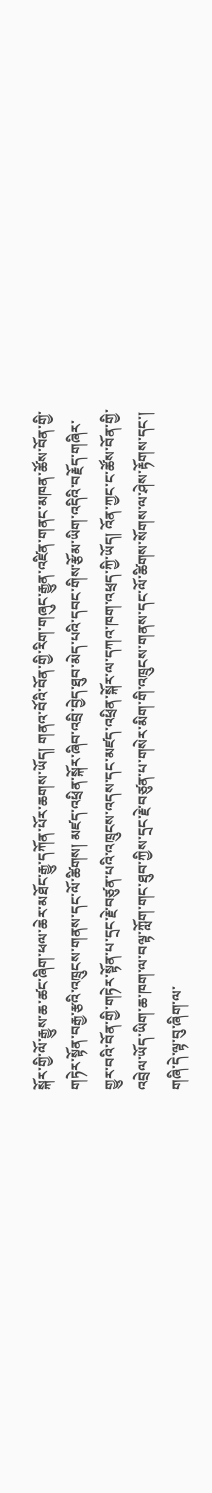སྐོར་གྱི་ལོ་རྒྱུས་ཆ་ཚང་ཞིག་ཕལ་ཆེར་མཐོང་རྒྱུ་དཀོན་པོར་ཆགས་ཡོད། གནའ་བོའི་བོན་གྱི་རིག་གཞུང་རྒྱུན་འཛིན་གནང་མཁན་ཚོས་བོན་གྱི་གཏེར་སྟོན་བརྒྱ་རྩའི་འཁྲུངས་གནས་དང་ལོ་ཚིགས། མཛད་འཕྲིན་སྐོར་ཞིབ་འབྲི་བྱེད་ཐུབ་མེད་པའི་དབང་གིས་རྩོམ་ཡིག་འདིའི་བརྗོད་གཞིར་གྱུར་བའི་བོན་གྱི་གཏེར་སྟོན་པ་དྲང་རྗེ་བཙུན་པའི་འཁྲུངས་འདས་དང་མཛད་འཕྲིན་སྐོར་ལ་དཀའ་ཁག་འཕྲད་ཀྱི་ཡོད། འོན་ཀྱང་ང་ཚོས་བོན་གྱི་འབྲེལ་ཡོད་ཡིག་ཆ་ཁག་ལ་བལྟ་ཀློག་གང་ཐུབ་ཀྱིས་དྲང་རྗེ་བཙུན་པ་གསེར་མིག་གི་འཁྲུངས་གནས་དང་ལོ་ཚིགས་སོགས་ལ་ཤེས་རྟོགས་དང་། གཞི་དེ་ལྟ་བུ་ཞིག་ལ་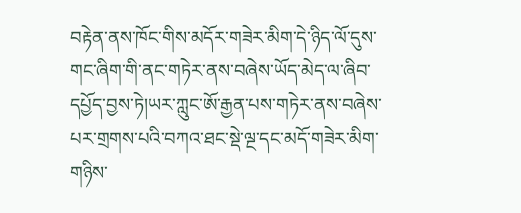བརྟེན་ནས་ཁོང་གིས་མདོར་གཟེར་མིག་དེ་ཉིད་ལོ་དུས་གང་ཞིག་གི་ནང་གཏེར་ནས་བཞེས་ཡོད་མེད་ལ་ཞིབ་དཔྱོད་བྱས་ཏེ།ཡར་ཀླུང་ཨོ་རྒྱན་པས་གཏེར་ནས་བཞེས་པར་གྲགས་པའི་བཀའ་ཐང་སྡེ་ལྔ་དང་མདོ་གཟེར་མིག་གཉིས་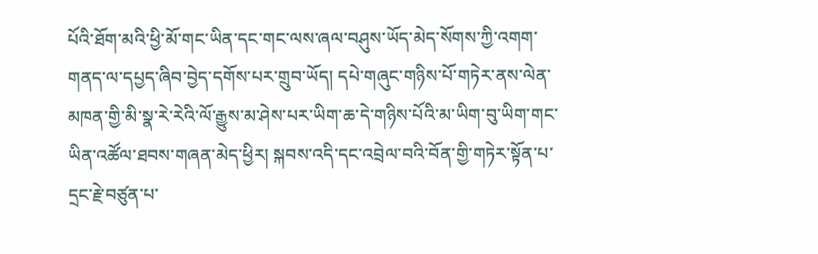པོའི་ཐོག་མའི་ཕྱི་མོ་གང་ཡིན་དང་གང་ལས་ཞལ་བཤུས་ཡོད་མེད་སོགས་ཀྱི་འགག་གནད་ལ་དཔྱད་ཞིབ་བྱེད་དགོས་པར་གྲུབ་ཡོད། དཔེ་གཞུང་གཉིས་པོ་གཏེར་ནས་ལེན་མཁན་གྱི་མི་སྣ་རེ་རེའི་ལོ་རྒྱུས་མ་ཤེས་པར་ཡིག་ཆ་དེ་གཉིས་པོའི་མ་ཡིག་བུ་ཡིག་གང་ཡིན་འཚོལ་ཐབས་གཞན་མེད་ཕྱིར། སྐབས་འདི་དང་འབྲེལ་བའི་བོན་གྱི་གཏེར་སྟོན་པ་དྲང་རྗེ་བཙུན་པ་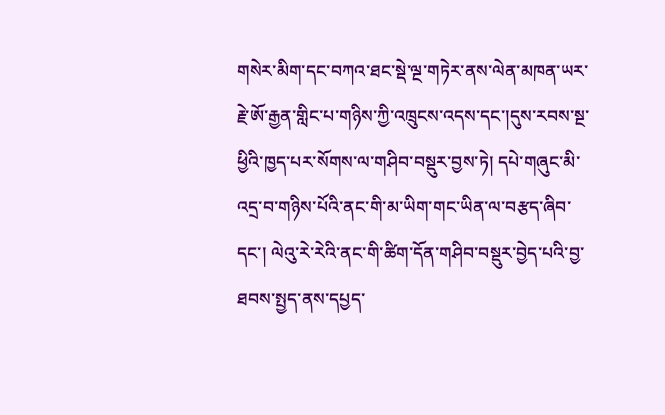གསེར་མིག་དང་བཀའ་ཐང་སྡེ་ལྔ་གཏེར་ནས་ལེན་མཁན་ཡར་རྗེ་ཨོ་རྒྱན་གླིང་པ་གཉིས་ཀྱི་འཁྲུངས་འདས་དང་།དུས་རབས་སྔ་ཕྱིའི་ཁྱད་པར་སོགས་ལ་གཤིབ་བསྡུར་བྱས་ཏེ། དཔེ་གཞུང་མི་འདྲ་བ་གཉིས་པོའི་ནང་གི་མ་ཡིག་གང་ཡིན་ལ་བརྩད་ཞིབ་དང་། ལེའུ་རེ་རེའི་ནང་གི་ཚིག་དོན་གཤིབ་བསྡུར་བྱེད་པའི་བྱ་ཐབས་སྤྱད་ནས་དཔྱད་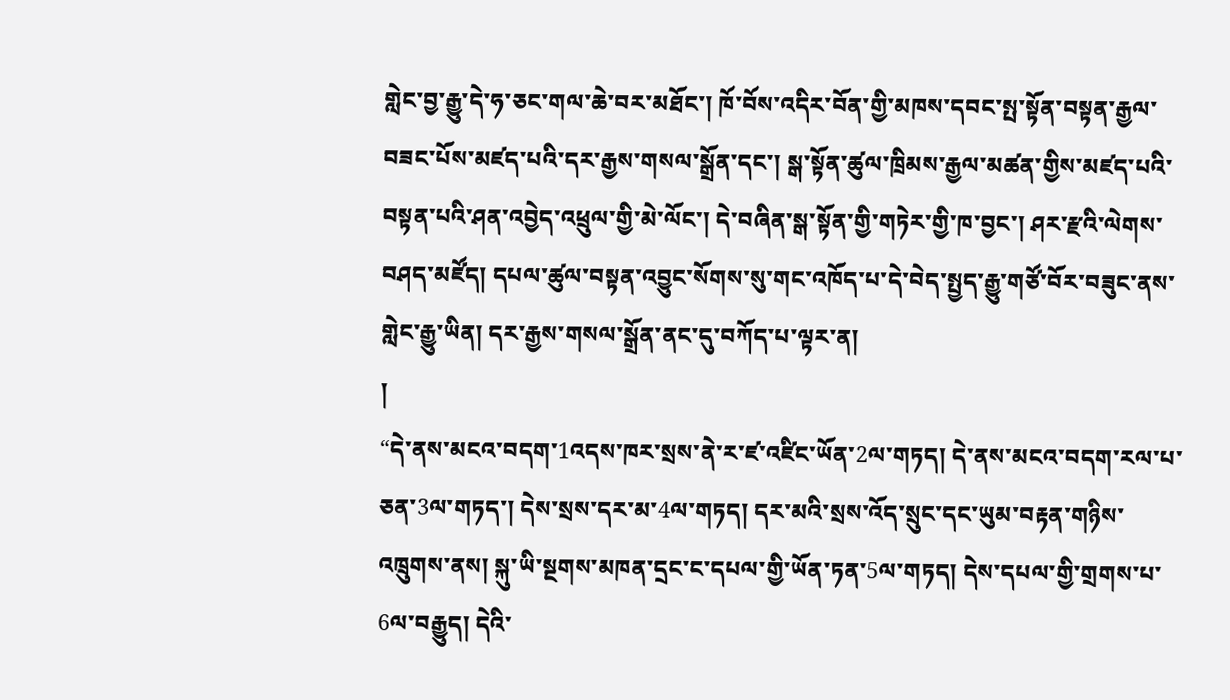གླེང་བྱ་རྒྱུ་དེ་ཧ་ཅང་གལ་ཆེ་བར་མཐོང་། ཁོ་བོས་འདིར་བོན་གྱི་མཁས་དབང་སྤ་སྟོན་བསྟན་རྒྱལ་བཟང་པོས་མཛད་པའི་དར་རྒྱས་གསལ་སྒྲོན་དང་། སྒ་སྟོན་ཚུལ་ཁྲིམས་རྒྱལ་མཚན་གྱིས་མཛད་པའི་བསྟན་པའི་ཤན་འབྱེད་འཕྲུལ་གྱི་མེ་ལོང་། དེ་བཞིན་སྒ་སྟོན་གྱི་གཏེར་གྱི་ཁ་བྱང་། ཤར་རྫའི་ལེགས་བཤད་མཛོད། དཔལ་ཚུལ་བསྟན་འབྱུང་སོགས་སུ་གང་འཁོད་པ་དེ་བེད་སྤྱད་རྒྱུ་གཙོ་བོར་བཟུང་ནས་གླེང་རྒྱུ་ཡིན། དར་རྒྱས་གསལ་སྒྲོན་ནང་དུ་བཀོད་པ་ལྟར་ན།
།
“དེ་ནས་མངའ་བདག་1འདས་ཁར་སྲས་ནེ་ར་ཛ་འཛིང་ཡོན་2ལ་གཏད། དེ་ནས་མངའ་བདག་རལ་པ་ཅན་3ལ་གཏད་། དེས་སྲས་དར་མ་4ལ་གཏད། དར་མའི་སྲས་འོད་སྲུང་དང་ཡུམ་བརྟན་གཉིས་འཁྲུགས་ནས། སྐུ་ཡི་སྔགས་མཁན་དྲང་ང་དཔལ་གྱི་ཡོན་ཏན་5ལ་གཏད། དེས་དཔལ་གྱི་གྲགས་པ་6ལ་བརྒྱུད། དེའི་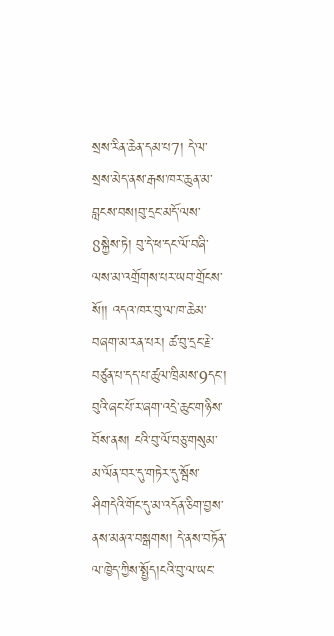སྲས་རིན་ཆེན་དམ་པ7། དེ་ལ་སྲས་མེད་ནས་རྒས་ཁར་ཆུན་མ་བླངས་བས།བུ་དྲང་མདོ་ལས་8སྐྱེས་ཏེ། བུ་དེ་ཕ་དང་ལོ་བཞི་ལས་མ་འགྲོགས་པར་ཡབ་གྲོངས་སོ།། འདའ་ཁར་བུ་ལ་ཁ་ཆེམ་བཞག་མ་རན་པར། ཚ་བུ་དྲང་རྗེ་བཙུན་པ་དད་པ་ཚུལ་ཁྲིམས་9དང་། བུའི་ཞང་པོ་ར་ཞག་འདྲེ་ཆུང་གཉིས་བོས་ནས། ངའི་བུ་ལོ་བཅུ་གསུམ་མ་ལོན་བར་དུ་གཏེར་དུ་སྦོས་ཤིགདེའི་གོང་དུ་མ་འདོན་ཅིག་བྱས་ནས་མནའ་བསྒགས། དེ་ནས་བཏོན་ལ་ཁྱེད་ཀྱིས་སྤྱོད།ངའི་བུ་ལ་ཡང་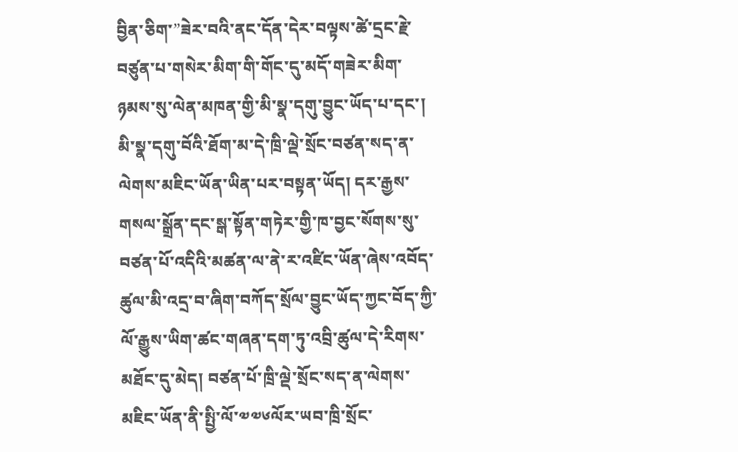བྱིན་ཅིག་”ཟེར་བའི་ནང་དོན་དེར་བལྟས་ཚེ་དྲང་རྗེ་བཙུན་པ་གསེར་མིག་གི་གོང་དུ་མདོ་གཟེར་མིག་ཉམས་སུ་ལེན་མཁན་གྱི་མི་སྣ་དགུ་བྱུང་ཡོད་པ་དང་། མི་སྣ་དགུ་བོའི་ཐོག་མ་དེ་ཁྲི་ལྡེ་སྲོང་བཙན་སད་ན་ལེགས་མཇིང་ཡོན་ཡིན་པར་བསྟན་ཡོད། དར་རྒྱས་གསལ་སྒྲོན་དང་སྒ་སྟོན་གཏེར་གྱི་ཁ་བྱང་སོགས་སུ་བཙན་པོ་འདིའི་མཚན་ལ་ནེ་ར་འཛིང་ཡོན་ཞེས་འབོད་ཚུལ་མི་འདྲ་བ་ཞིག་བཀོད་སྲོལ་བྱུང་ཡོད་ཀྱང་བོད་ཀྱི་ལོ་རྒྱུས་ཡིག་ཚང་གཞན་དག་ཏུ་འབྲི་ཚུལ་དེ་རིགས་མཐོང་དུ་མེད། བཙན་པོ་ཁྲི་ལྡེ་སྲོང་སད་ན་ལེགས་མཇིང་ཡོན་ནི་སྤྱི་ལོ་༧༧༦ལོར་ཡབ་ཁྲི་སྲོང་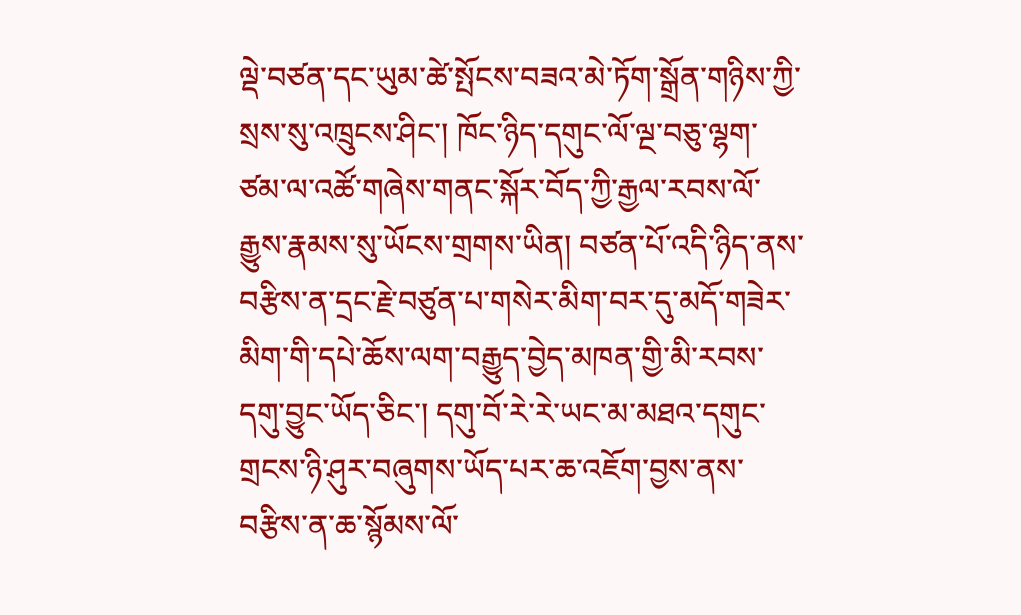ལྡེ་བཙན་དང་ཡུམ་ཚེ་སྤོངས་བཟའ་མེ་ཏོག་སྒྲོན་གཉིས་ཀྱི་སྲས་སུ་འཁྲུངས་ཤིང་། ཁོང་ཉིད་དགུང་ལོ་ལྔ་བཅུ་ལྷག་ཙམ་ལ་འཚོ་གཞེས་གནང་སྐོར་བོད་ཀྱི་རྒྱལ་རབས་ལོ་རྒྱུས་རྣམས་སུ་ཡོངས་གྲགས་ཡིན། བཙན་པོ་འདི་ཉིད་ནས་བརྩིས་ན་དྲང་རྗེ་བཙུན་པ་གསེར་མིག་བར་དུ་མདོ་གཟེར་མིག་གི་དཔེ་ཆོས་ལག་བརྒྱུད་བྱེད་མཁན་གྱི་མི་རབས་དགུ་བྱུང་ཡོད་ཅིང་། དགུ་བོ་རེ་རེ་ཡང་མ་མཐའ་དགུང་གྲངས་ཉི་ཤུར་བཞུགས་ཡོད་པར་ཆ་འཇོག་བྱས་ནས་བརྩིས་ན་ཆ་སྙོམས་ལོ་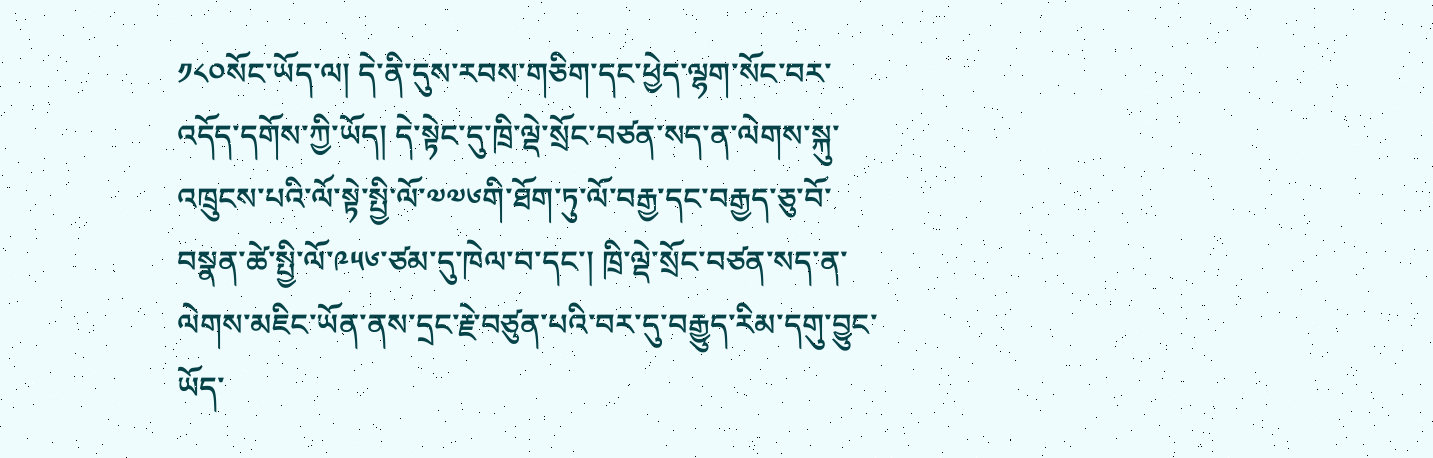༡༨༠སོང་ཡོད་ལ། དེ་ནི་དུས་རབས་གཅིག་དང་ཕྱེད་ལྷག་སོང་བར་འདོད་དགོས་ཀྱི་ཡོད། དེ་སྟེང་དུ་ཁྲི་ལྡེ་སྲོང་བཙན་སད་ན་ལེགས་སྐུ་འཁྲུངས་པའི་ལོ་སྟེ་སྤྱི་ལོ་༧༧༦གི་ཐོག་ཏུ་ལོ་བརྒྱ་དང་བརྒྱད་ཅུ་བོ་བསྣན་ཚེ་སྤྱི་ལོ་༩༥༦་ཙམ་དུ་ཁེལ་བ་དང་། ཁྲི་ལྡེ་སྲོང་བཙན་སད་ན་ལེགས་མཇིང་ཡོན་ནས་དྲང་རྗེ་བཙུན་པའི་བར་དུ་བརྒྱུད་རིམ་དགུ་བྱུང་ཡོད་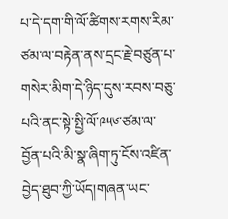པ་དེ་དག་གི་ལོ་ཚིགས་རགས་རིམ་ཙམ་ལ་བརྟེན་ནས་དྲང་རྗེ་བཙུན་པ་གསེར་མིག་དེ་ཉིད་དུས་རབས་བཅུ་པའི་ནང་སྟེ་སྤྱི་ལོ་༩༥༦་ཙམ་ལ་བྱོན་པའི་མི་སྣ་ཞིག་ཏུ་ངོས་འཛིན་བྱེད་ཐུབ་ཀྱི་ཡོད།གཞན་ཡང་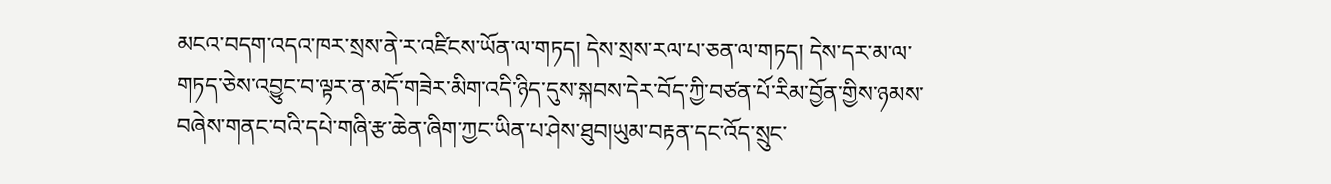མངའ་བདག་འདའ་ཁར་སྲས་ནེ་ར་འཛིངས་ཡོན་ལ་གཏད། དེས་སྲས་རལ་པ་ཅན་ལ་གཏད། དེས་དར་མ་ལ་གཏད་ཅེས་འབྱུང་བ་ལྟར་ན་མདོ་གཟེར་མིག་འདི་ཉིད་དུས་སྐབས་དེར་བོད་ཀྱི་བཙན་པོ་རིམ་བྱོན་གྱིས་ཉམས་བཞེས་གནང་བའི་དཔེ་གཞི་རྩ་ཆེན་ཞིག་ཀྱང་ཡིན་པ་ཤེས་ཐུབ།ཡུམ་བརྟན་དང་འོད་སྲུང་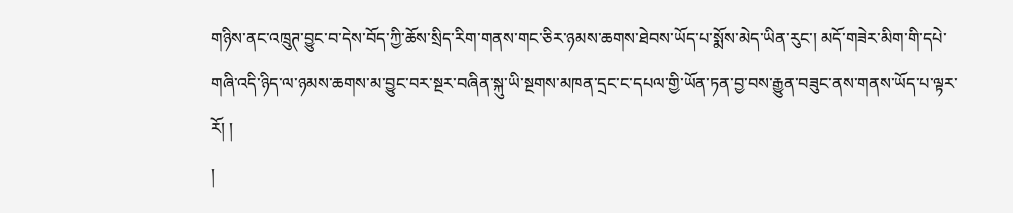གཉིས་ནང་འཁྲུཊ་བྱུང་བ་དེས་བོད་ཀྱི་ཆོས་སྲིད་རིག་གནས་གང་ཅིར་ཉམས་ཆགས་ཐེབས་ཡོད་པ་སྨོས་མེད་ཡིན་རུང་། མདོ་གཟེར་མིག་གི་དཔེ་གཞི་འདི་ཉིད་ལ་ཉམས་ཆགས་མ་བྱུང་བར་སྔར་བཞིན་སྐུ་ཡི་སྔགས་མཁན་དྲང་ང་དཔལ་གྱི་ཡོན་ཏན་བྱ་བས་རྒྱུན་བཟུང་ནས་གནས་ཡོད་པ་ལྟར་རོ། །
།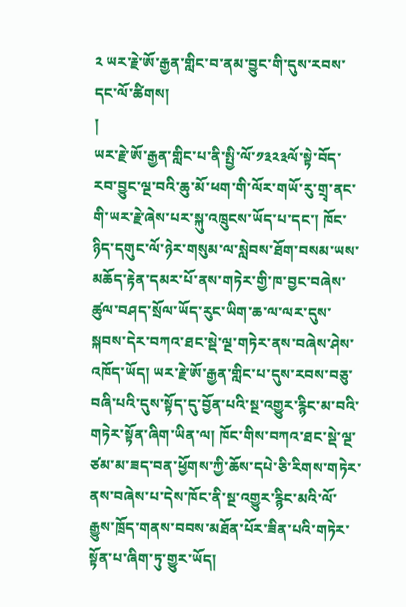༢ ཡར་རྗེ་ཨོ་རྒྱན་གླིང་བ་ནམ་བྱུང་གི་དུས་རབས་དང་ལོ་ཚིགས།
།
ཡར་རྗེ་ཨོ་རྒྱན་གླིང་པ་ནི་སྤྱི་ལོ་༡༣༢༣ལོ་སྟེ་བོད་རབ་བྱུང་ལྔ་བའི་ཆུ་མོ་ཕག་གི་ལོར་གཡོ་རུ་གྲྭ་ནང་གི་ཡར་རྗེ་ཞེས་པར་སྐུ་འཁྲུངས་ཡོད་པ་དང་། ཁོང་ཉིད་དགུང་ལོ་ཉེར་གསུམ་ལ་སླེབས་ཐོག་བསམ་ཡས་མཆོད་རྟེན་དམར་པོ་ནས་གཏེར་གྱི་ཁ་བྱང་བཞེས་ཚུལ་བཤད་སྲོལ་ཡོད་རུང་ཡིག་ཆ་ལ་ལར་དུས་སྐབས་དེར་བཀའ་ཐང་སྡེ་ལྔ་གཏེར་ནས་བཞེས་ཤེས་འཁོད་ཡོད། ཡར་རྗེ་ཨོ་རྒྱན་གླིང་པ་དུས་རབས་བཅུ་བཞི་པའི་དུས་སྟོད་དུ་བྱོན་པའི་སྔ་འགྱུར་རྙིང་མ་བའི་གཏེར་སྟོན་ཞིག་ཡིན་ལ། ཁོང་གིས་བཀའ་ཐང་སྡེ་ལྔ་ཙམ་མ་ཟད་བན་ཕྱོགས་ཀྱི་ཆོས་དཔེ་ཅི་རིགས་གཏེར་ནས་བཞེས་པ་དེས་ཁོང་ནི་སྔ་འགྱུར་རྙིང་མའི་ལོ་རྒྱུས་ཁྲོད་གནས་བབས་མཐོན་པོར་ཟིན་པའི་གཏེར་སྟོན་པ་ཞིག་ཏུ་གྱུར་ཡོད།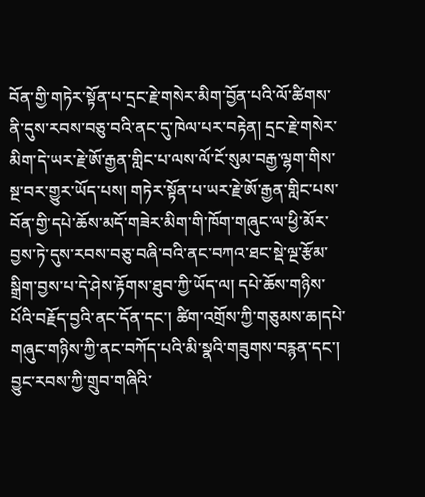བོན་གྱི་གཏེར་སྟོན་པ་དྲང་རྗེ་གསེར་མིག་བྱོན་པའི་ལོ་ཚིགས་ནི་དུས་རབས་བཅུ་བའི་ནང་དུ་ཁེལ་པར་བརྟེན། དྲང་རྗེ་གསེར་མིག་དེ་ཡར་རྗེ་ཨོ་རྒྱན་གླིང་པ་ལས་ལོ་ངོ་སུམ་བརྒྱ་ལྷག་གིས་སྔ་བར་གྱུར་ཡོད་པས། གཏེར་སྟོན་པ་ཡར་རྗེ་ཨོ་རྒྱན་གླིང་པས་བོན་གྱི་དཔེ་ཆོས་མདོ་གཟེར་མིག་གི་ཁོག་གཞུང་ལ་ཕྱི་མོར་བྱས་ཏེ་དུས་རབས་བཅུ་བཞི་བའི་ནང་བཀའ་ཐང་སྡེ་ལྔ་རྩོམ་སྒྲིག་བྱས་པ་དེ་ཤེས་རྟོགས་ཐུབ་ཀྱི་ཡོད་ལ། དཔེ་ཆོས་གཉིས་པོའི་བརྗོད་བྱའི་ནང་དོན་དང་། ཚིག་འགྲོས་ཀྱི་གཅུམས་ཆ།དཔེ་གཞུང་གཉིས་ཀྱི་ནང་བཀོད་པའི་མི་སྣའི་གཟུགས་བརྙན་དང་། བྱུང་རབས་ཀྱི་གྲུབ་གཞིའི་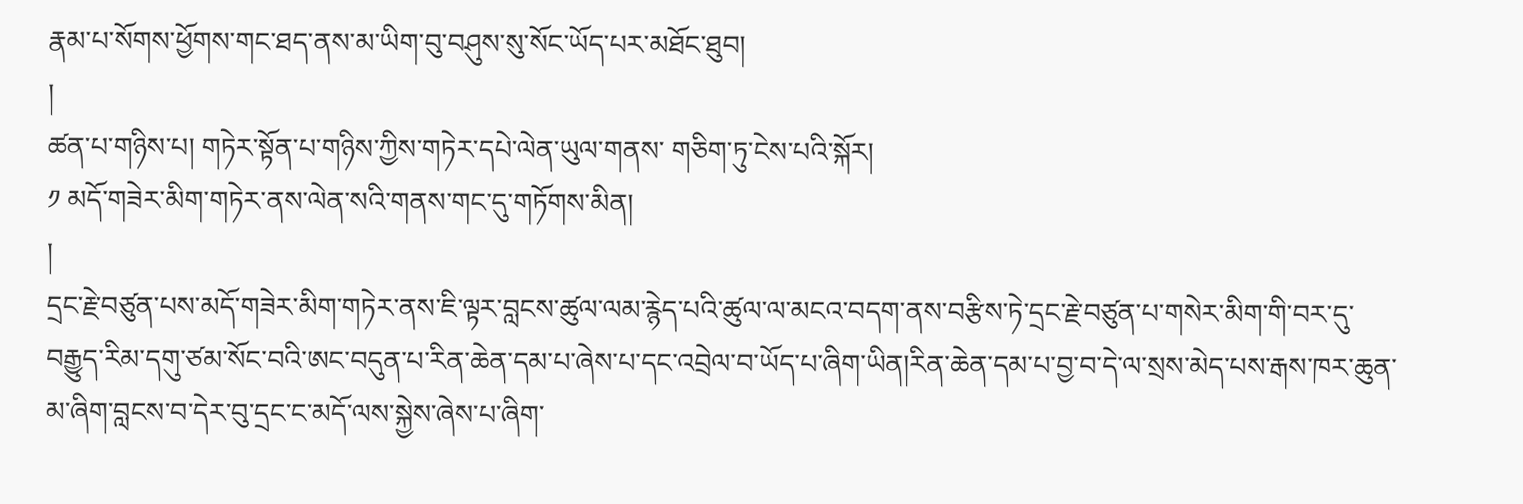རྣམ་པ་སོགས་ཕྱོགས་གང་ཐད་ནས་མ་ཡིག་བུ་བཤུས་སུ་སོང་ཡོད་པར་མཐོང་ཐུབ།
།
ཚན་པ་གཉིས་པ། གཏེར་སྟོན་པ་གཉིས་ཀྱིས་གཏེར་དཔེ་ལེན་ཡུལ་གནས་ གཅིག་ཏུ་ངེས་པའི་སྐོར།
༡ མདོ་གཟེར་མིག་གཏེར་ནས་ལེན་སའི་གནས་གང་དུ་གཏོགས་མིན།
།
དྲང་རྗེ་བཙུན་པས་མདོ་གཟེར་མིག་གཏེར་ནས་ཇི་ལྟར་བླངས་ཚུལ་ལམ་རྙེད་པའི་ཚུལ་ལ་མངའ་བདག་ནས་བརྩིས་ཏེ་དྲང་རྗེ་བཙུན་པ་གསེར་མིག་གི་བར་དུ་བརྒྱུད་རིམ་དགུ་ཙམ་སོང་བའི་ཨང་བདུན་པ་རིན་ཆེན་དམ་པ་ཞེས་པ་དང་འབྲེལ་བ་ཡོད་པ་ཞིག་ཡིན།རིན་ཆེན་དམ་པ་བྱ་བ་དེ་ལ་སྲས་མེད་པས་རྒས་ཁར་ཆུན་མ་ཞིག་བླངས་བ་དེར་བུ་དྲང་ང་མདོ་ལས་སྐྱེས་ཞེས་པ་ཞིག་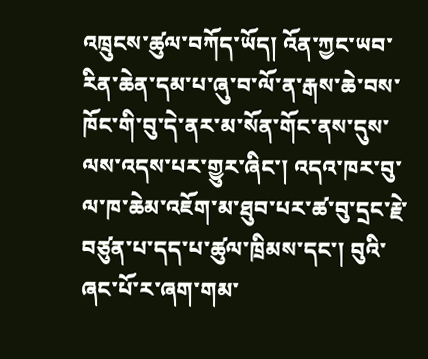འཁྲུངས་ཚུལ་བཀོད་ཡོད། འོན་ཀྱང་ཡབ་རིན་ཆེན་དམ་པ་ཞུ་བ་ལོ་ན་རྒས་ཆེ་བས་ཁོང་གི་བུ་དེ་ནར་མ་སོན་གོང་ནས་དུས་ལས་འདས་པར་གྱུར་ཞིང་། འདའ་ཁར་བུ་ལ་ཁ་ཆེམ་འཇོག་མ་ཐུབ་པར་ཚ་བུ་དྲང་རྗེ་བཙུན་པ་དད་པ་ཚུལ་ཁྲིམས་དང་། བུའི་ཞང་པོ་ར་ཞག་གམ་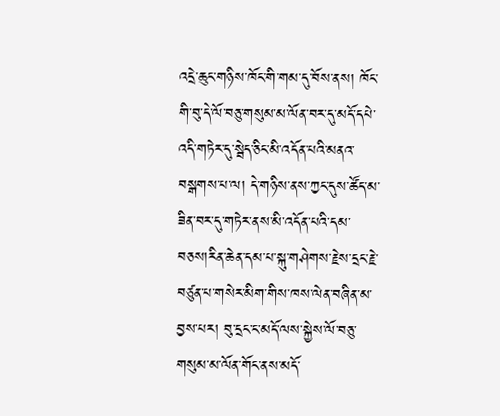འདྲེ་ཆུང་གཉིས་ཁོང་གི་གམ་དུ་བོས་ནས། ཁོང་གི་བུ་དེ་ལོ་བཅུ་གསུམ་མ་ལོན་བར་དུ་མདོ་དཔེ་འདི་གཏེར་དུ་སྦེད་ཅིང་མི་འདོན་པའི་མནའ་བསྒགས་པ་ལ། དེ་གཉིས་ནས་ཀྱང་དུས་ཚོད་མ་ཟིན་བར་དུ་གཏེར་ནས་མི་འདོན་པའི་དམ་བཅས།རིན་ཆེན་དམ་པ་སྐུ་གཤེགས་རྗེས་དྲང་རྗེ་བཙུན་པ་གསེར་མིག་གིས་ཁས་ལེན་བཞིན་མ་བྱས་པར། བུ་དྲང་ང་མདོ་ལས་སྐྱེས་ལོ་བཅུ་གསུམ་མ་ལོན་གོང་ནས་མདོ་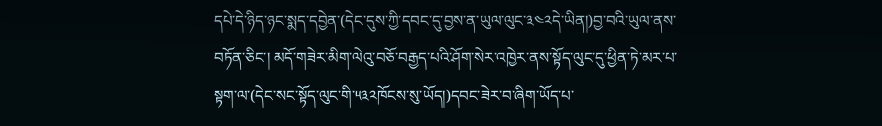དཔེ་དེ་ཉིད་ཉང་སྨད་དབྱེན་(དེང་དུས་ཀྱི་དབང་དུ་བྱས་ན་ཡུལ་ལུང་༣༤༢དེ་ཡིན།)བྱ་བའི་ཡུལ་ནས་བཏོན་ཅིང་། མདོ་གཟེར་མིག་ལེའུ་བཅོ་བརྒྱད་པའི་ཤོག་སེར་འཁྱེར་ནས་སྟོད་ལུང་དུ་ཕྱིན་ཏེ་མར་པ་སྟག་ལ་(དེང་སང་སྟོད་ལུང་གི་༥༣༢ཁོངས་སུ་ཡོད།)དབང་ཟེར་བ་ཞིག་ཡོད་པ་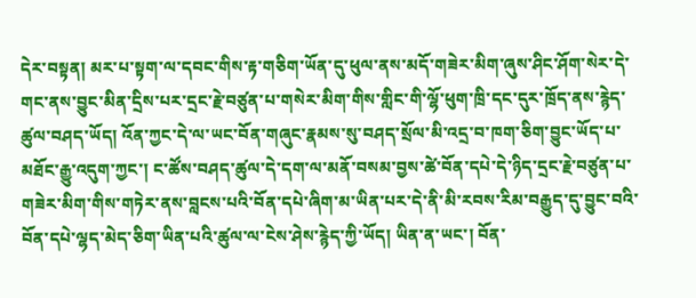དེར་བསྟན། མར་པ་སྟག་ལ་དབང་གིས་རྟ་གཅིག་ཡོན་དུ་ཕུལ་ནས་མདོ་གཟེར་མིག་ཞུས་ཤིང་ཤོག་སེར་དེ་གང་ནས་བྱུང་མིན་དྲིས་པར་དྲང་རྗེ་བཙུན་པ་གསེར་མིག་གིས་གླིང་གི་ལྷོ་ཕུག་ཁྲི་དང་དུར་ཁྲོད་ནས་རྙེད་ཚུལ་བཤད་ཡོད། འོན་ཀྱང་དེ་ལ་ཡང་བོན་གཞུང་རྣམས་སུ་བཤད་སྲོལ་མི་འདྲ་བ་ཁག་ཅིག་བྱུང་ཡོད་པ་མཐོང་རྒྱུ་འདུག་ཀྱང་། ང་ཚོས་བཤད་ཚུལ་དེ་དག་ལ་མནོ་བསམ་བྱས་ཚེ་བོན་དཔེ་དེ་ཉིད་དྲང་རྗེ་བཙུན་པ་གཟེར་མིག་གིས་གཏེར་ནས་བླངས་པའི་བོན་དཔེ་ཞིག་མ་ཡིན་པར་དེ་ནི་མི་རབས་རིམ་བརྒྱུད་དུ་བྱུང་བའི་བོན་དཔེ་ལྷད་མེད་ཅིག་ཡིན་པའི་ཚུལ་ལ་ངེས་ཤེས་རྙེད་ཀྱི་ཡོད། ཡིན་ན་ཡང་། བོན་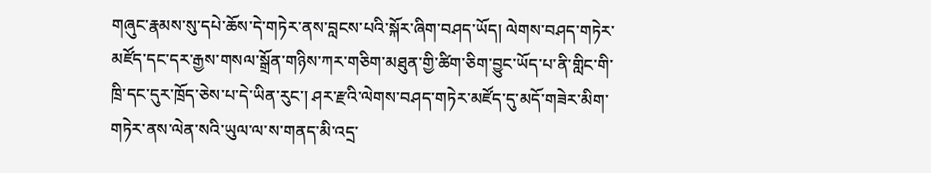གཞུང་རྣམས་སུ་དཔེ་ཆོས་དེ་གཏེར་ནས་བླངས་པའི་སྐོར་ཞིག་བཤད་ཡོད། ལེགས་བཤད་གཏེར་མཛོད་དང་དར་རྒྱས་གསལ་སྒྲོན་གཉིས་ཀར་གཅིག་མཐུན་གྱི་ཚིག་ཅིག་བྱུང་ཡོད་པ་ནི་གླིང་གི་ཁྲི་དང་དུར་ཁྲོད་ཅེས་པ་དེ་ཡིན་རུང་། ཤར་རྫའི་ལེགས་བཤད་གཏེར་མཛོད་དུ་མདོ་གཟེར་མིག་གཏེར་ནས་ལེན་སའི་ཡུལ་ལ་ས་གནད་མི་འདྲ་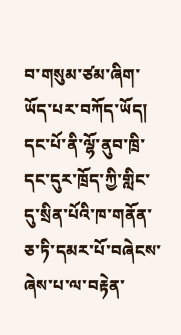བ་གསུམ་ཙམ་ཞིག་ཡོད་པར་བཀོད་ཡོད། དང་པོ་ནི་ལྷོ་ནུབ་ཁྲི་དང་དུར་ཁྲོད་ཀྱི་གླིང་དུ་སྲིན་པོའི་ཁ་གནོན་ཅ་ཏི་དམར་པོ་བཞེངས་ཞེས་པ་ལ་བརྟེན་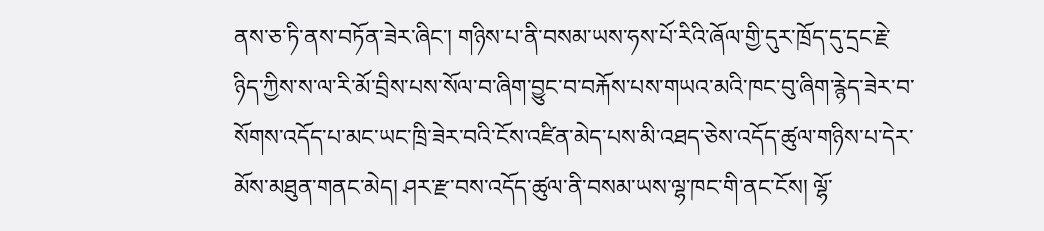ནས་ཅ་ཏི་ནས་བཏོན་ཟེར་ཞིང་། གཉིས་པ་ནི་བསམ་ཡས་ཧས་པོ་རིའི་ཞོལ་གྱི་དུར་ཁྲོད་དུ་དྲང་རྗེ་ཉིད་ཀྱིས་ས་ལ་རི་མོ་བྲིས་པས་སོལ་བ་ཞིག་བྱུང་བ་བརྐོས་པས་གཡའ་མའི་ཁང་བུ་ཞིག་རྙེད་ཟེར་བ་སོགས་འདོད་པ་མང་ཡང་ཁྲི་ཟེར་བའི་ངོས་འཛིན་མེད་པས་མི་འཐད་ཅེས་འདོད་ཚུལ་གཉིས་པ་དེར་མོས་མཐུན་གནང་མེད། ཤར་རྫ་བས་འདོད་ཚུལ་ནི་བསམ་ཡས་ལྷ་ཁང་གི་ནང་ངོས། ལྷོ་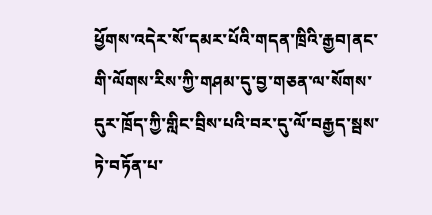ཕྱོགས་འདེར་སོ་དམར་པོའི་གདན་ཁྲིའི་རྒྱབ།ནང་གི་ལོགས་རིས་ཀྱི་གཤམ་དུ་བྱ་གཅན་ལ་སོགས་དུར་ཁྲོད་ཀྱི་གླིང་བྲིས་པའི་བར་དུ་ལོ་བརྒྱད་སྦས་ཏེ་བཏོན་པ་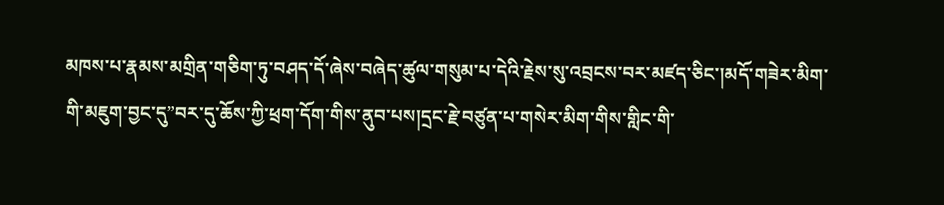མཁས་པ་རྣམས་མགྲིན་གཅིག་ཏུ་བཤད་དོ་ཞེས་བཞེད་ཚུལ་གསུམ་པ་དེའི་རྗེས་སུ་འབྲངས་བར་མཛད་ཅིང་།མདོ་གཟེར་མིག་གི་མཇུག་བྱང་དུ”བར་དུ་ཆོས་ཀྱི་ཕྲག་དོག་གིས་ནུབ་པས།དྲང་རྗེ་བཙུན་པ་གསེར་མིག་གིས་གླིང་གི་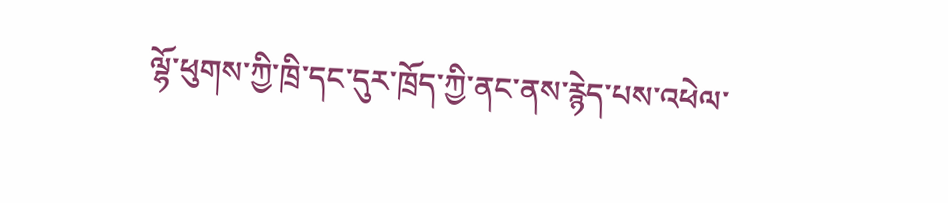ལྷོ་ཕུགས་ཀྱི་ཁྲི་དང་དུར་ཁྲོད་ཀྱི་ནང་ནས་རྙེད་པས་འཕེལ་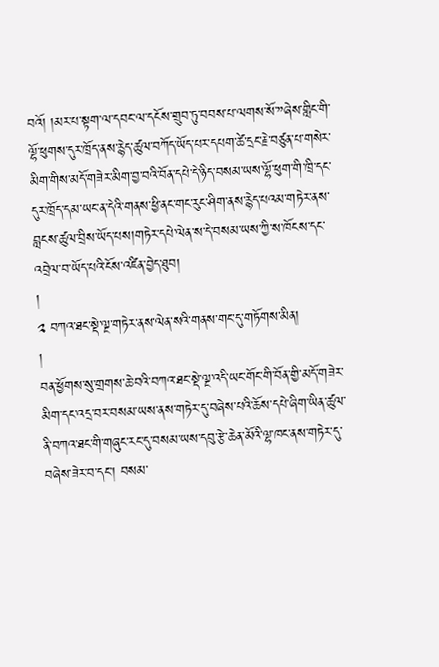བའོ། །མར་པ་སྟག་ལ་དབང་ལ་དངོས་གྲུབ་ཏུ་བབས་པ་ལགས་སོ་”ཞེས་གླིང་གི་ལྷོ་ཕུགས་དུར་ཁྲོད་ནས་རྙེད་ཚུལ་བཀོད་ཡོད་པར་དཔག་ཚེ་དྲང་རྗེ་བཙུན་པ་གསེར་མིག་གིས་མདོ་གཟེར་མིག་བྱ་བའི་བོན་དཔེ་དེ་ཉིད་བསམ་ཡས་ལྷོ་ཕུག་གི་ཁྲི་དང་དུར་ཁྲོད་དམ་ཡང་ན་དེའི་གནས་ཕྱི་ནང་གང་རུང་ཤིག་ནས་རྙེད་པའམ་གཏེར་ནས་བླངས་ཚུལ་བྲིས་ཡོད་པས།གཏེར་དཔེ་ལེན་ས་དེ་བསམ་ཡས་ཀྱི་ས་ཁོངས་དང་འབྲེལ་བ་ཡོད་པའི་ངོས་འཛིན་བྱེད་ཐུབ།
།
༢ བཀའ་ཐང་སྡེ་ལྔ་གཏེར་ནས་ལེན་སའི་གནས་གང་དུ་གཏོགས་མིན།
།
བན་ཕྱོགས་སུ་གྲགས་ཆེ་བའི་བཀའ་ཐང་སྡེ་ལྔ་འདི་ཡང་གོང་གི་བོན་གྱི་མདོ་གཟེར་མིག་དང་འདྲ་བར་བསམ་ཡས་ནས་གཏེར་དུ་བཞེས་པའི་ཆོས་དཔེ་ཞིག་ཡིན་ཚུལ་ནི་བཀའ་ཐང་གི་གཞུང་རང་དུ་བསམ་ཡས་དབུ་རྩེ་ཆེན་མོའི་ལྷ་ཁང་ནས་གཏེར་དུ་བཞེས་ཟེར་བ་དང་། བསམ་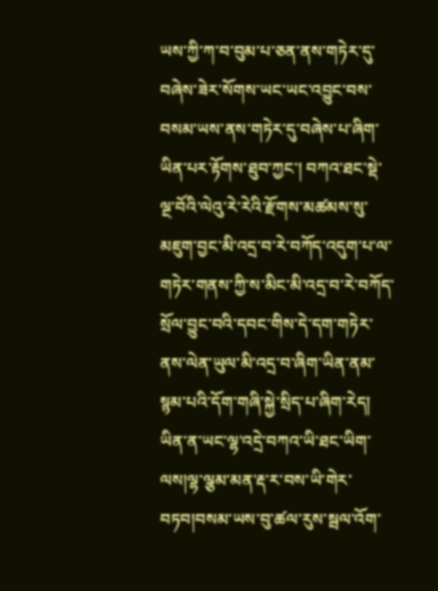ཡས་ཀྱི་ཀ་བ་བུམ་པ་ཅན་ནས་གཏེར་དུ་བཞེས་ཟེར་སོགས་ཡང་ཡང་འབྱུང་བས་བསམ་ཡས་ནས་གཏེར་དུ་བཞེས་པ་ཞིག་ཡིན་པར་རྟོགས་ཐུབ་ཀྱང་། བཀའ་ཐང་སྡེ་ལྔ་བོའི་ལེའུ་རེ་རེའི་རྫོགས་མཚམས་སུ་མཇུག་བྱང་མི་འདྲ་བ་རེ་བཀོད་འདུག་པ་ལ་གཏེར་གནས་ཀྱི་ས་མིང་མི་འདྲ་བ་རེ་བཀོད་སྲོལ་བྱུང་བའི་དབང་གིས་དེ་དག་གཏེར་ནས་ལེན་ཡུལ་མི་འདྲ་བ་ཞིག་ཡིན་ནམ་སྙམ་པའི་དོག་གཞི་སྐྱེ་སྲིད་པ་ཞིག་རེད། ཡིན་ན་ཡང་ལྷ་འདྲེ་བཀའ་ཡི་ཐང་ཡིག་ལས།ལྷ་ལྕམ་མན་རྡ་ར་བས་ཡི་གེར་བཏབ།བསམ་ཡས་བུ་ཚལ་རུས་སྦལ་འོག་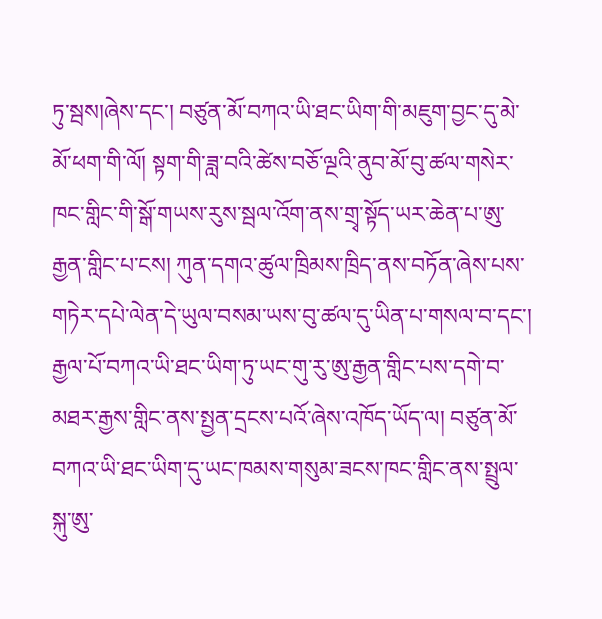ཏུ་སྦས།ཞེས་དང་། བཙུན་མོ་བཀའ་ཡི་ཐང་ཡིག་གི་མཇུག་བྱང་དུ་མེ་མོ་ཕག་གི་ལོ། སྟག་གི་ཟླ་བའི་ཚེས་བཅོ་ལྔའི་ནུབ་མོ་བུ་ཚལ་གསེར་ཁང་གླིང་གི་སྒོ་གཡས་རུས་སྦལ་འོག་ནས་གྲྭ་སྟོད་ཡར་ཆེན་པ་ཨུ་རྒྱན་གླིང་པ་ངས། ཀུན་དགའ་ཚུལ་ཁྲིམས་ཁྲིད་ནས་བཏོན་ཞེས་པས་གཏེར་དཔེ་ལེན་དེ་ཡུལ་བསམ་ཡས་བུ་ཚལ་དུ་ཡིན་པ་གསལ་བ་དང་། རྒྱལ་པོ་བཀའ་ཡི་ཐང་ཡིག་ཏུ་ཡང་གུ་རུ་ཨུ་རྒྱན་གླིང་པས་དགེ་བ་མཐར་རྒྱས་གླིང་ནས་སྤྱན་དྲངས་པའོ་ཞེས་འཁོད་ཡོད་ལ། བཙུན་མོ་བཀའ་ཡི་ཐང་ཡིག་དུ་ཡང་ཁམས་གསུམ་ཟངས་ཁང་གླིང་ནས་སྤྲུལ་སྐུ་ཨུ་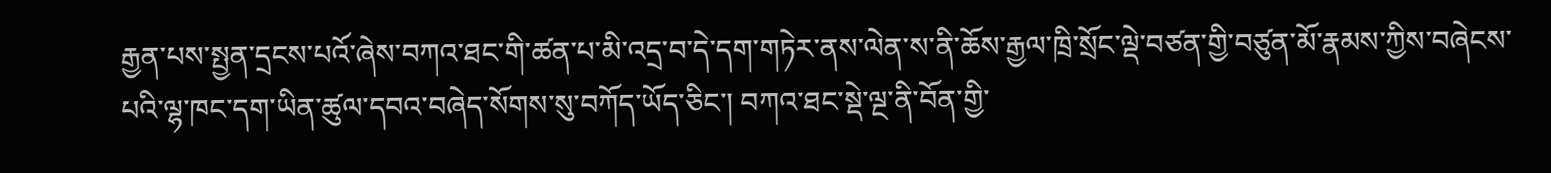རྒྱན་པས་སྤྱན་དྲངས་པའོ་ཞེས་བཀའ་ཐང་གི་ཚན་པ་མི་འདྲ་བ་དེ་དག་གཏེར་ནས་ལེན་ས་ནི་ཆོས་རྒྱལ་ཁྲི་སྲོང་ལྡེ་བཙན་གྱི་བཙུན་མོ་རྣམས་ཀྱིས་བཞེངས་པའི་ལྷ་ཁང་དག་ཡིན་ཚུལ་དབའ་བཞེད་སོགས་སུ་བཀོད་ཡོད་ཅིང་། བཀའ་ཐང་སྡེ་ལྔ་ནི་བོན་གྱི་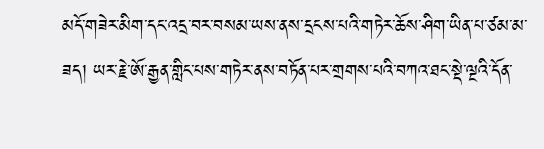མདོ་གཟེར་མིག་དང་འདྲ་བར་བསམ་ཡས་ནས་དྲངས་པའི་གཏེར་ཆོས་ཤིག་ཡིན་པ་ཙམ་མ་ཟད། ཡར་རྗེ་ཨོ་རྒྱན་གླིང་པས་གཏེར་ནས་བཏོན་པར་གྲགས་པའི་བཀའ་ཐང་སྡེ་ལྔའི་དོན་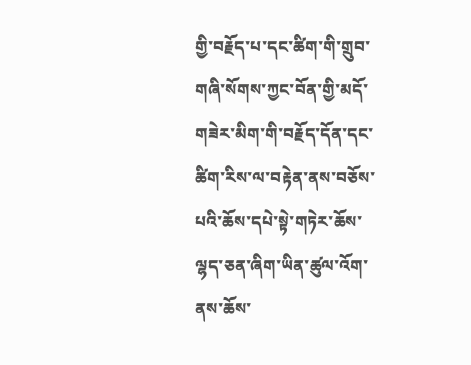གྱི་བརྗོད་པ་དང་ཚིག་གི་གྲུབ་གཞི་སོགས་ཀྱང་བོན་གྱི་མདོ་གཟེར་མིག་གི་བརྗོད་དོན་དང་ཚིག་རིས་ལ་བརྟེན་ནས་བཅོས་པའི་ཆོས་དཔེ་སྟེ་གཏེར་ཆོས་ལྷད་ཅན་ཞིག་ཡིན་ཚུལ་འོག་ནས་ཆོས་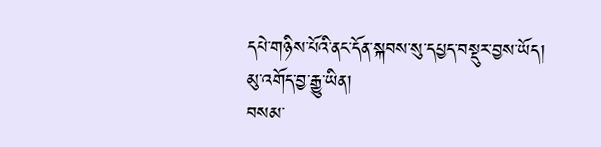དཔེ་གཉིས་པོའི་ནང་དོན་སྐབས་སུ་དཔྱད་བསྡུར་བྱས་ཡོད།
མུ་འགོད་བྱ་རྒྱུ་ཡིན།
བསམ་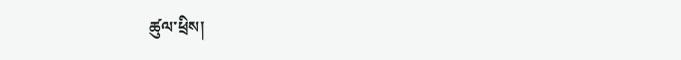ཚུལ་ཕྲིས།